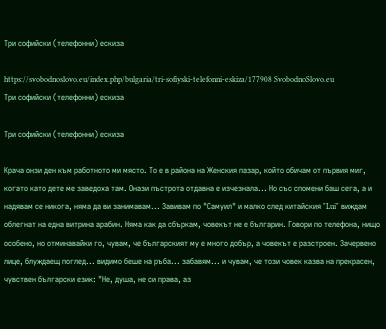Три софийски (телефонни) ескиза

https://svobodnoslovo.eu/index.php/bulgaria/tri-sofiyski-telefonni-eskiza/177908 SvobodnoSlovo.eu
Три софийски (телефонни) ескиза

Три софийски (телефонни) ескиза

Крача онзи ден към работното ми място. То е в района на Женския пазар, който обичам от първия миг, когато като дете ме заведоха там. Онази пъстрота отдавна е изчезнала... Но със спомени баш сега, а и надявам се никога, няма да ви занимавам... Завивам по "Самуил" и малко след китайския "Lui" виждам облегнат на една витрина арабин. Няма как да сбъркам, човекът не е българин. Говори по телефона, нищо особено, но отминавайки го, чувам, че българският му е много добър, а човекът е разстроен. Зачервено лице, блуждаещ поглед... видимо беше на ръба... забавям... и чувам, че този човек казва на прекрасен, чувствен български език: "Не, душа, не си права, аз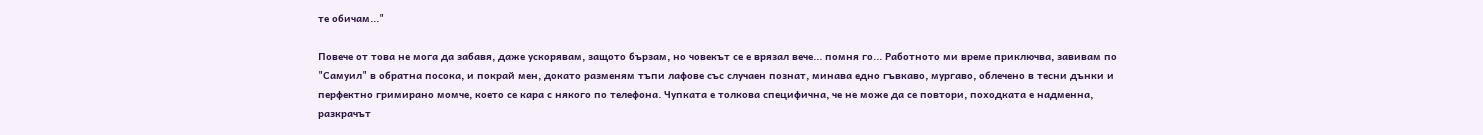те обичам..."

Повече от това не мога да забавя, даже ускорявам, защото бързам, но човекът се е врязал вече... помня го... Работното ми време приключва, завивам по "Самуил" в обратна посока, и покрай мен, докато разменям тъпи лафове със случаен познат, минава едно гъвкаво, мургаво, облечено в тесни дънки и перфектно гримирано момче, което се кара с някого по телефона. Чупката е толкова специфична, че не може да се повтори, походката е надменна, разкрачът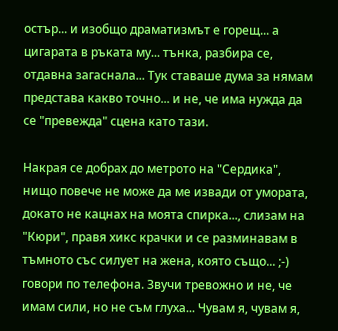остър... и изобщо драматизмът е горещ... а цигарата в ръката му... тънка, разбира се, отдавна загаснала... Тук ставаше дума за нямам представа какво точно... и не, че има нужда да се "превежда" сцена като тази.

Накрая се добрах до метрото на "Сердика", нищо повече не може да ме извади от умората, докато не кацнах на моята спирка..., слизам на "Кюри", правя хикс крачки и се разминавам в тъмното със силует на жена, която също... ;-) говори по телефона. Звучи тревожно и не, че имам сили, но не съм глуха... Чувам я, чувам я,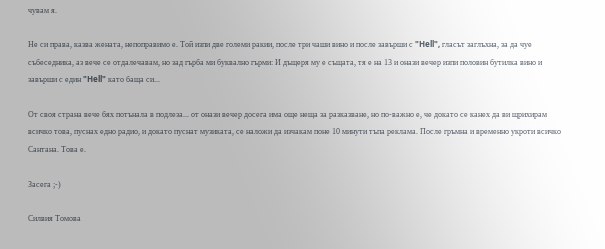чувам я.

Не си права, казва жената, непоправимо е. Той изпи две големи ракии, после три чаши вино и после завърши с "Hell", гласът заглъхна, за да чуе събеседника, аз вече се отдалечавам, но зад гърба ми буквално гърми: И дъщеря му е същата, тя е на 13 и онази вечер изпи половин бутилка вино и завърши с един "Hell" като баща си...

От своя страна вече бях потънала в подлеза... от онази вечер досега има още неща за разказване, но по-важно е, че докато се канех да ви щрихирам всичко това, пуснах едно радио, и докато пуснат музиката, се наложи да изчакам поне 10 минути тъпа реклама. После гръмна и временно укроти всичко Сантана. Това е.

Засега ;-)

Силвия Томова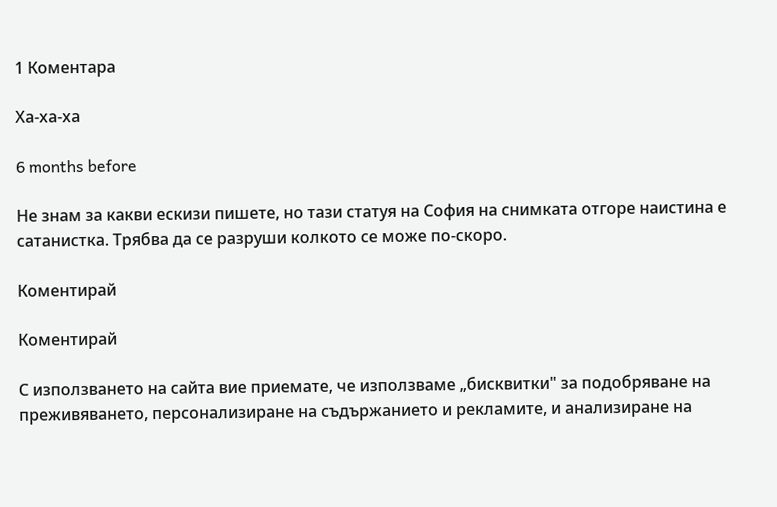1 Коментара

Ха-ха-ха

6 months before

Не знам за какви ескизи пишете, но тази статуя на София на снимката отгоре наистина е сатанистка. Трябва да се разруши колкото се може по-скоро.

Коментирай

Коментирай

С използването на сайта вие приемате, че използваме „бисквитки" за подобряване на преживяването, персонализиране на съдържанието и рекламите, и анализиране на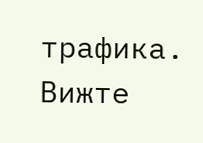трафика. Вижте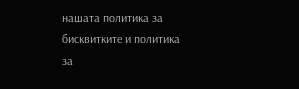нашата политика за бисквитките и политика за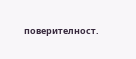поверителност.